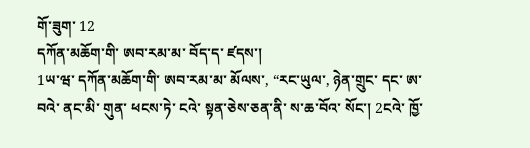གོ་ཟུག་ 12
དཀོན་མཆོག་གི་ ཨབ་རམ་མ་ བོད་ད་ ཛདས་།
1ཡ་ཝ་ དཀོན་མཆོག་གི་ ཨབ་རམ་མ་ མོལས་, “རང་ཡུལ་, ཉེན་གྲུང་ དང་ ཨ་བའེ་ ནང་མི་ གུན་ ཕངས་ཏེ་ ངའེ་ སྟན་ཅེས་ཅན་ནི་ ས་ཆ་བོའ་ སོང་། 2ངའེ་ ཁྱོ་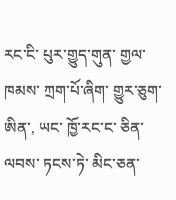རང་ངི་ པུར་གྱུད་གུན་ གྱལ་ཁམས་ ཀྲག་པོ་ཞིག་ གྱུར་ཅུག་ཨིན་, ཡང་ ཁྱོ་རང་ང་ ཅིན་ལབས་ ཏངས་ཏེ་ མིང་ཅན་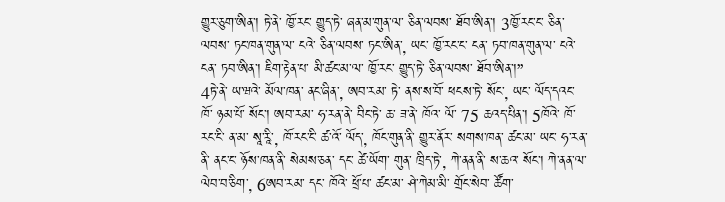གྱུར་ཅུག་ཨིན་། ཏེ་ནེ་ ཁྱོ་རང་ གྱུད་ཏེ་ ཞན་མ་གུན་ལ་ ཅིན་ལབས་ ཐོབ་ཨིན་། 3ཁྱོ་རང་ང་ ཅིན་ལབས་ ཏང་ཁན་གུན་ལ་ ངའེ་ ཅིན་ལབས་ ཏང་ཨིན་, ཡང་ ཁྱོ་རང་ང་ ངན་ ཏབ་ཁན་གུན་ལ་ ངའེ་ ངན་ ཏབ་ཨིན་། ཇིག་རྟེན་པ་ མི་ཚང་མ་ལ་ ཁྱོ་རང་ གྱུད་ཏེ་ ཅིན་ལབས་ ཐོབ་ཨིན་།”
4ཏེ་ནེ་ ཡ་ཝའེ་ མོལ་ཁན་ ནང་ཞིན་, ཨབ་རམ་ ཏེ་ ནས་ས་བོ་ ཕངས་ཏེ་ སོང་, ཡང་ ལོད་དའང་ ཁོ་ ཉམ་པོ་ སོང་། ཨབ་རམ་ ཧ་རན་ནེ་ བིང་ཏེ་ ཆ་ ཟ་ནེ་ ཁོའ་ ལོ་ 75 ཆའད་པིན་། 5ཁོའེ་ ཁོ་རང་ངི་ ན་མ་ སཱ་རཱི་, ཁོ་རང་ངི་ ཚ་འོ་ ལོད་, ཁོང་གུན་ནི་ གྱུར་ནོར་ སགས་ཁན་ ཚང་མ་ ཡང་ ཧ་རན་ནི་ ནང་ང་ ཉོས་ཁན་ནི་ སེམས་ཅན་ དང་ ཚེ་ཡོག་ གུན་ ཁྲིད་ཏེ་, ཀེ་ནན་ནི་ ས་ཆའ་ སོང་། ཀེ་ནན་ལ་ ལེབ་བ་ཅིག་, 6ཨབ་རམ་ དང་ ཁོའེ་ ཕྲོ་པ་ ཚང་མ་ ཤེ་ཀེམ་མི་ གྲོང་སེབ་ ཚོག་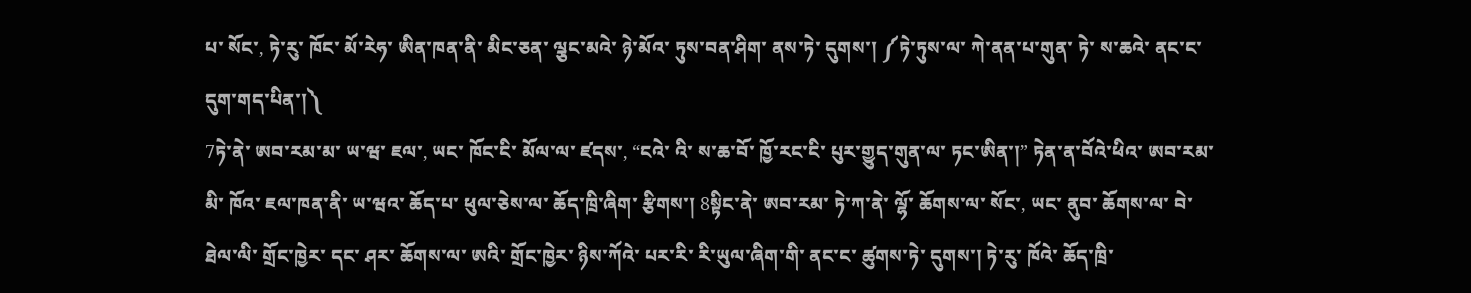པ་ སོང་, ཏེ་རུ་ ཁོང་ མོ་རེཧ་ ཨིན་ཁན་ནི་ མིང་ཅན་ ལྕང་མའེ་ ཉེ་མོའ་ ཏུས་བན་ཤིག་ ནས་ཏེ་ དུགས་། ༼ཏེ་ཏུས་ལ་ ཀེ་ནན་པ་གུན་ ཏེ་ ས་ཆའེ་ ནང་ང་ དུག་གད་པིན་།༽
7ཏེ་ནེ་ ཨབ་རམ་མ་ ཡ་ཝ་ ཇལ་, ཡང་ ཁོང་ངི་ མོལ་ལ་ ཛདས་, “ངའེ་ འི་ ས་ཆ་བོ་ ཁྱོ་རང་ངི་ པུར་གྱུད་གུན་ལ་ ཏང་ཨིན་།” ཏེན་ན་བོའེ་ཕིའ་ ཨབ་རམ་མི་ ཁོའ་ ཇལ་ཁན་ནི་ ཡ་ཝའ་ ཆོད་པ་ ཕུལ་ཅེས་ལ་ ཆོད་ཁྲི་ཞིག་ རྩིགས་། 8སྟིང་ནེ་ ཨབ་རམ་ ཏེ་ཀ་ནེ་ ལྷོ་ ཆོགས་ལ་ སོང་, ཡང་ ནུབ་ ཆོགས་ལ་ བེ་ཐེལ་ལི་ གྲོང་ཁྱེར་ དང་ ཤར་ ཆོགས་ལ་ ཨའི་ གྲོང་ཁྱེར་ ཉིས་ཀོའེ་ པར་རི་ རི་ཡུལ་ཞིག་གི་ ནང་ང་ ཚུགས་ཏེ་ དུགས་། ཏེ་རུ་ ཁོའེ་ ཆོད་ཁྲི་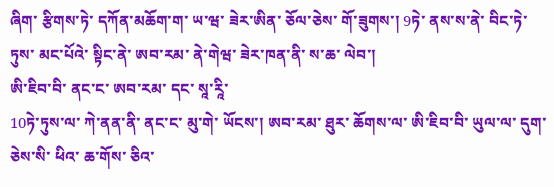ཞིག་ རྩིགས་ཏེ་ དཀོན་མཆོག་ག་ ཡ་ཝ་ ཟེར་ཨིན་ ཅོལ་ཅེས་ གོ་ཟུགས་། 9ཏེ་ ནས་ས་ནེ་ བིང་ཏེ་ ཏུས་ མང་པོའེ་ སྟིང་ནེ་ ཨབ་རམ་ ནེ་གེཝ་ ཟེར་ཁན་ནི་ ས་ཆ་ ལེབ་།
ཨི་ཇིབ་བི་ ནང་ང་ ཨབ་རམ་ དང་ སཱ་རཱི་
10ཏེ་ཏུས་ལ་ ཀེ་ནན་ནི་ ནང་ང་ མུ་གེ་ ཡོངས་། ཨབ་རམ་ ཐུར་ ཆོགས་ལ་ ཨི་ཇིབ་བི་ ཡུལ་ལ་ དུག་ཅེས་སི་ ཕིའ་ ཆ་གོས་ ཅིའ་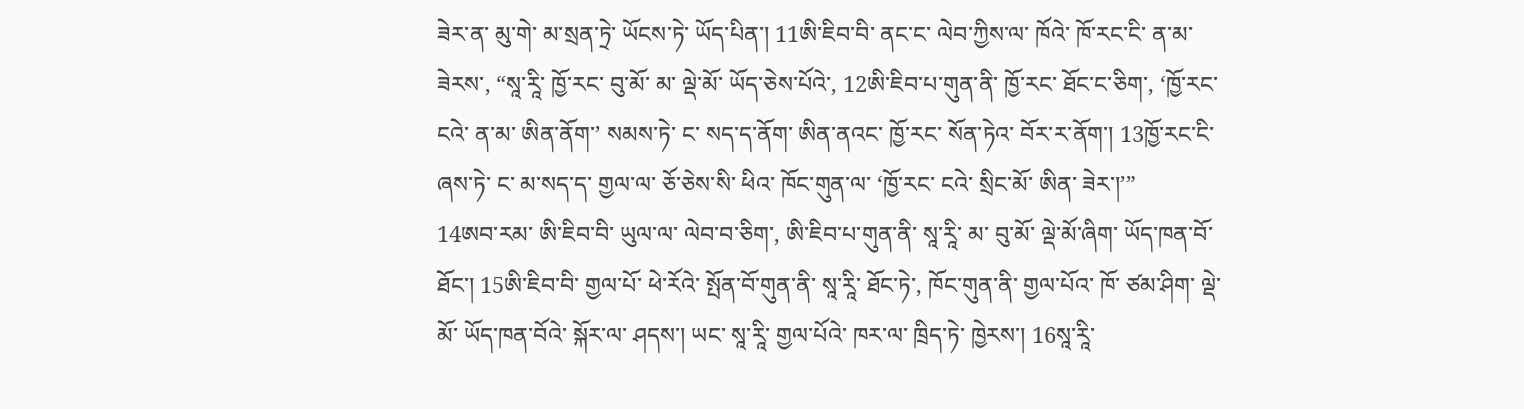ཟེར་ན་ མུ་གེ་ མ་སྲན་ཏྲེ་ ཡོངས་ཏེ་ ཡོད་པིན་། 11ཨི་ཇིབ་བི་ ནང་ང་ ལེབ་ཀྱིས་ལ་ ཁོའེ་ ཁོ་རང་ངི་ ན་མ་ ཟེརས་, “སཱ་རཱི་ ཁྱོ་རང་ བུ་མོ་ མ་ ལྡེ་མོ་ ཡོད་ཅེས་པོའེ་, 12ཨི་ཇིབ་པ་གུན་ནི་ ཁྱོ་རང་ ཐོང་ང་ཅིག་, ‘ཁྱོ་རང་ ངའེ་ ན་མ་ ཨིན་ནོག་’ སམས་ཏེ་ ང་ སད་ད་ནོག་ ཨིན་ནའང་ ཁྱོ་རང་ སོན་ཏེའ་ བོར་ར་ནོག་། 13ཁྱོ་རང་ངི་ ཞས་ཏེ་ ང་ མ་སད་ད་ གྱལ་ལ་ ཅོ་ཅེས་སི་ ཕིའ་ ཁོང་གུན་ལ་ ‘ཁྱོ་རང་ ངའེ་ སྲིང་མོ་ ཨིན་ ཟེར་།’”
14ཨབ་རམ་ ཨི་ཇིབ་བི་ ཡུལ་ལ་ ལེབ་བ་ཅིག་, ཨི་ཇིབ་པ་གུན་ནི་ སཱ་རཱི་ མ་ བུ་མོ་ ལྡེ་མོ་ཞིག་ ཡོད་ཁན་བོ་ ཐོང་། 15ཨི་ཇིབ་བི་ གྱལ་པོ་ ཕེ་རོའེ་ སྤོན་བོ་གུན་ནི་ སཱ་རཱི་ ཐོང་ཏེ་, ཁོང་གུན་ནི་ གྱལ་པོའ་ ཁོ་ ཙམ་ཤིག་ ལྡེ་མོ་ ཡོད་ཁན་བོའེ་ སྐོར་ལ་ ཤདས་། ཡང་ སཱ་རཱི་ གྱལ་པོའེ་ ཁར་ལ་ ཁྲིད་ཏེ་ ཁྱེརས་། 16སཱ་རཱི་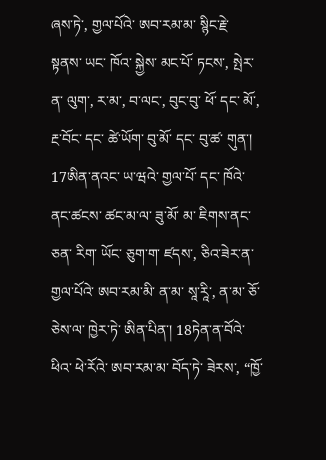ཞས་ཏེ་, གྱལ་པོའེ་ ཨབ་རམ་མ་ སྙིང་རྗེ་ སྟནས་ ཡང་ ཁོའ་ སྐྱེས་ མང་པོ་ ཏངས་, སྤེར་ན་ ལུག་, ར་མ་, བ་ལང་, བུང་བུ་ ཕོ་ དང་ མོ་, རྔ་བོང་ དང་ ཚེ་ཡོག་ བུ་མོ་ དང་ བུ་ཚ་ གུན་།
17ཨིན་ནའང་ ཡ་ཝའེ་ གྱལ་པོ་ དང་ ཁོའེ་ ནང་ཚངས་ ཚང་མ་ལ་ ཟུ་མོ་ མ་ ཇིགས་ནང་ཅན་ རིག་ ཡོང་ ཅུག་ག་ ཛདས་, ཅིའ་ཟེར་ན་ གྱལ་པོའེ་ ཨབ་རམ་མི་ ན་མ་ སཱ་རཱི་, ན་མ་ ཅོ་ཅེས་ལ་ ཁྱེར་ཏེ་ ཨིན་པིན་། 18ཏེན་ན་བོའེ་ཕིའ་ ཕེ་རོའེ་ ཨབ་རམ་མ་ བོད་ཏེ་ ཟེརས་, “ཁྱོ་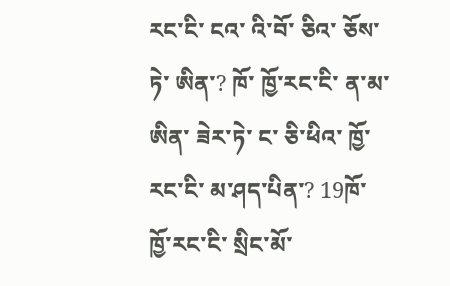རང་ངི་ ངའ་ འི་བོ་ ཅིའ་ ཅོས་ཏེ་ ཨིན་? ཁོ་ ཁྱོ་རང་ངི་ ན་མ་ ཨིན་ ཟེར་ཏེ་ ང་ ཅི་ཕིའ་ ཁྱོ་རང་ངི་ མ་ཤད་པིན་? 19ཁོ་ ཁྱོ་རང་ངི་ སྲིང་མོ་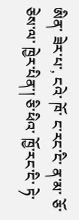ཨིན་ ཟེར་པ་, ངའེ་ ཁོ་ ང་རང་ངི་ ན་མ་ ཅོ་ཅེས་ལ་ ཁྱེར་པིན་། ཅི་ཕིའ་ ཁྱོ་རང་ངི་ ཏེ་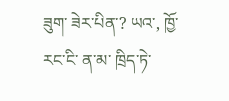ཟུག་ ཟེར་པིན་? ཡའ་, ཁྱོ་རང་ངི་ ན་མ་ ཁྲིད་ཏེ་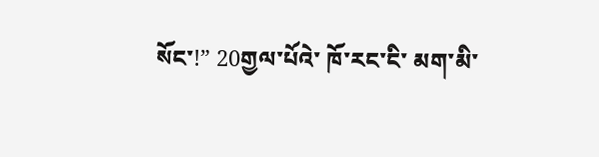སོང་!” 20གྱལ་པོའེ་ ཁོ་རང་ངི་ མག་མི་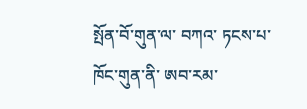སྤོན་བོ་གུན་ལ་ བཀའ་ ཏངས་པ་ ཁོང་གུན་ནི་ ཨབ་རམ་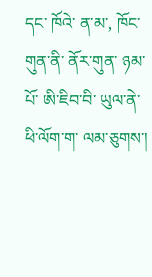དང་ ཁོའེ་ ན་མ་, ཁོང་གུན་ནི་ ནོར་གུན་ ཉམ་པོ་ ཨི་ཇིབ་བི་ ཡུལ་ནེ་ ཕི་ལོག་ག་ ལམ་ཅུགས་།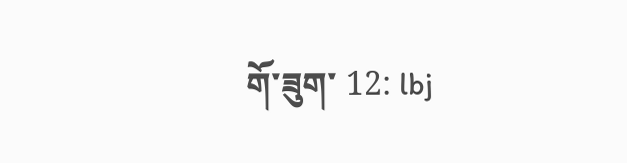གོ་ཟུག་ 12: lbj